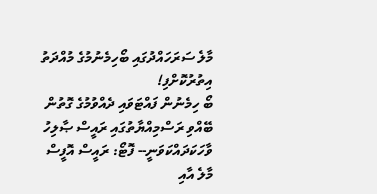މާލެ ސަރަހައްދުގައި ބޯހިމެނުމުގެ މުއްދަތު އިތުރުކޮށްފި!
ބޯ ހިމެނުން ފައްޓަވައި ދެއްވުމުގެ ގޮތުން ބޭއްވި ރަސްމިއްޔާތުގައި ރައީސް ޞާލިހު ވާހަކަދައްކަވަނީ-- ފޮޓޯ: ރައީސް އޮފީސް
މާލެ އާއި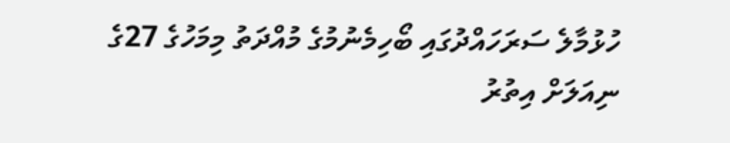ހުޅުމާލެ ސަރަހައްދުގައި ބޯހިމެނުމުގެ މުއްދަތު މިމަހުގެ 27ގެ ނިއަލަށް އިތުރު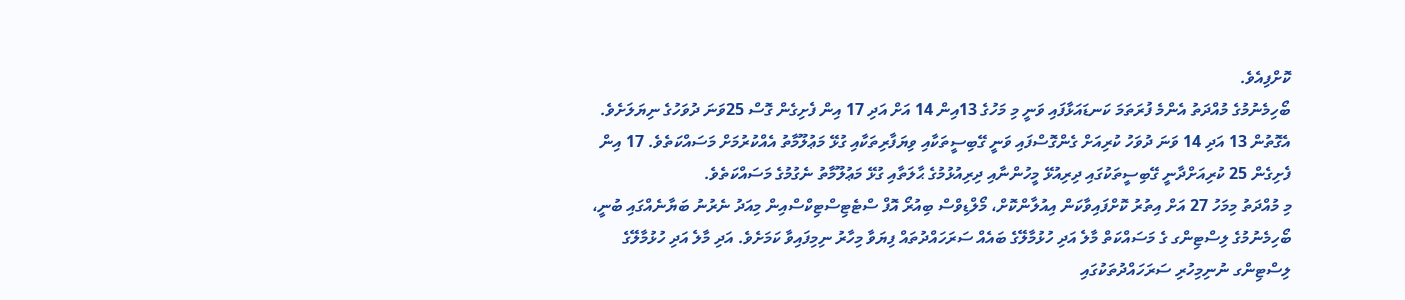ކޮށްފިއެވެ.
ބޯހިމެނުމުގެ މުއްދަތު އެންމެ ފުރަތަމަ ކަނޑައަޅާފައި ވަނީ މި މަހުގެ 13އިން 14 އަށް އަދި 17 އިން ފެށިގެން ގޮސް 25ވަނަ ދުވަހުގެ ނިޔަލަށެވެ. އެގޮތުން 13 އަދި 14 ވަނަ ދުވަހު ކުރިއަށް ގެންގޮސްފައި ވަނީ ގޭބިސީތަކާއި ވިޔަފާރިތަކާއި ގުޅޭ މަޢުލޫމާތު އެއްކުރުމަށް މަސައްކަތެވެ. 17 އިން ފެށިގެން 25 ކުރިއަށްދާނީ ގޭބިސީތަކުގައި ދިރިއުޅޭ މީހުންނާއި ދިރިއުޅުމުގެ ޙާލަތާއި ގުޅޭ މަޢުލޫމާތު ނެގުމުގެ މަސައްކަތެވެ.
މި މުއްދަތު މިމަހު 27 އަށް އިތުރު ކޮށްފައިވާކަން އިއުލާންކޮށް، މޯލްޑިވްސް ބިއުރޯ އޮފް ސްޓެޓިސްޓިކްސްއިން މިއަދު ނެރުނު ބަޔާނެއްގައި ބުނީ، ބޯހިމެނުމުގެ ލިސްޓިންގ ގެ މަސައްކަތް މާލެ އަދި ހުޅުމާލޭގެ ބައެއް ސަރަހައްދުތައް ފިޔަވާ މިހާރު ނިމިފައިވާ ކަމަށެވެ. އަދި މާލެ އަދި ހުޅުމާލޭގެ ލިސްޓިންގ ނުނިމިހުރި ސަރަހައްދުތަކުގައި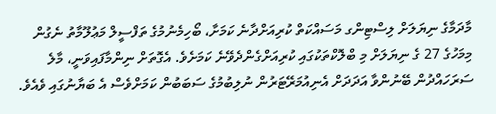މާދަމާގެ ނިޔަލަށް ލިސްޓިންގ މަސައްކަތް ކުރިއަށްދާނެ ކަމަށާ، ބޯހިމެނުމުގެ ތަފްސީލް މަޢުލޫމާތު ނެގުން މިމަހުގެ 27 ގެ ނިޔަލަށް މި ބްލޮކްތަކުގައި ކުރިއަށްގެންދެވޭނެ ކަމަށެވެ. އެގޮތަށް ނިންމާފައިވަނީ، މާލެ ސަރަހައްދުން ބޭނުންވާ އަދަދަށް އެނިއުމަރޭޓަރުން ނުލިބުމުގެ ސަބަބުން ކަމަށްވެސް އެ ބަޔާނުގައި ވެއެވެ.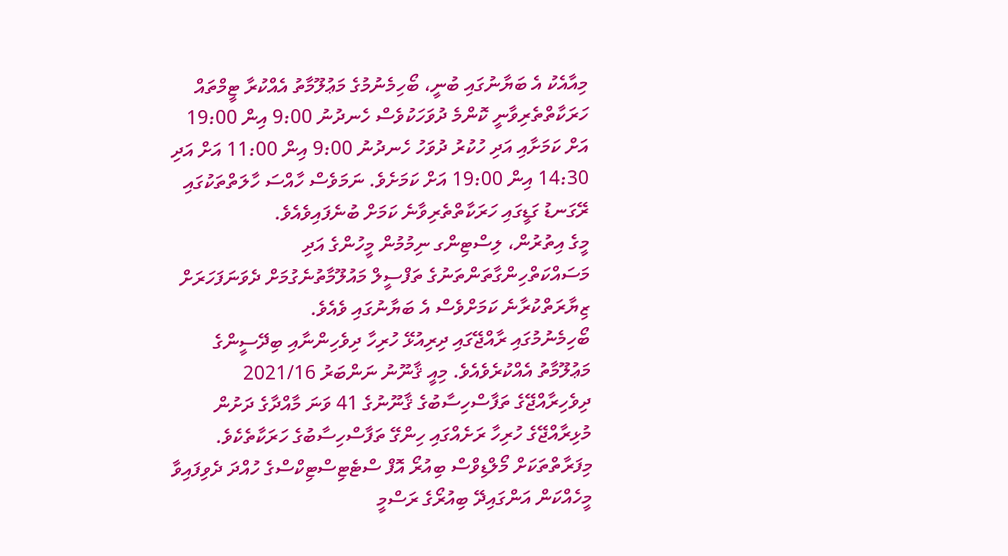މިއާއެކު އެ ބަޔާނުގައި ބުނީ، ބޯހިމެނުމުގެ މަޢުލޫމާތު އެއްކުރާ ޓީމްތައް ހަރަކާތްތެރިވާނީ ކޮންމެ ދުވަހަކުވެސް ހެނދުނު 9:00 އިން 19:00 އަށް ކަމަށާއި އަދި ހުކުރު ދުވަހު ހެނދުނު 9:00 އިން 11:00 އަށް އަދި 14:30 އިން 19:00 އަށް ކަމަށެވެ. ނަމަވެސް ހާއްސަ ހާލަތްތަކުގައި ރޭގަނޑު ގަޑީގައި ހަރަކާތްތެރިވާނެ ކަމަށް ބުނެފައިވެއެވެ.
މީގެ އިތުރުން، ލިސްޓިންގ ނިމުމުން މީހުންގެ އަދި މަސައްކަތްހިންގާތަންތަނުގެ ތަފްސީލް މައުލޫމާތުނެގުމަށް ދެވަނަފަހަރަށް ޒިޔާރަތްކުރާނެ ކަމަށްވެސް އެ ބަޔާނުގައި ވެއެވެ.
ބޯހިމެނުމުގައި ރާއްޖޭގައި ދިރިއުޅޭ ހުރިހާ ދިވެހިންނާއި ބިދޭސީންގެ މަޢުލޫމާތު އެއްކުރެވެއެވެ. މިއީ ޤާނޫނު ނަންބަރު 2021/16 ދިވެހިރާއްޖޭގެ ތަފާސްހިސާބުގެ ޤާނޫނުގެ 41 ވަނަ މާއްދާގެ ދަށުން މުޅިރާއްޖޭގެ ހުރިހާ ރަށެއްގައި ހިންގޭ ތަފާސްހިސާބުގެ ހަރަކާތެކެވެ.
މިފަރާތްތަކަށް މޯލްޑިވްސް ބިއުރޯ އޮފް ސްޓެޓިސްޓިކްސްގެ ހުއްދަ ދެވިފައިވާ މީހެއްކަން އަންގައިދޭ ބިއުރޯގެ ރަސްމީ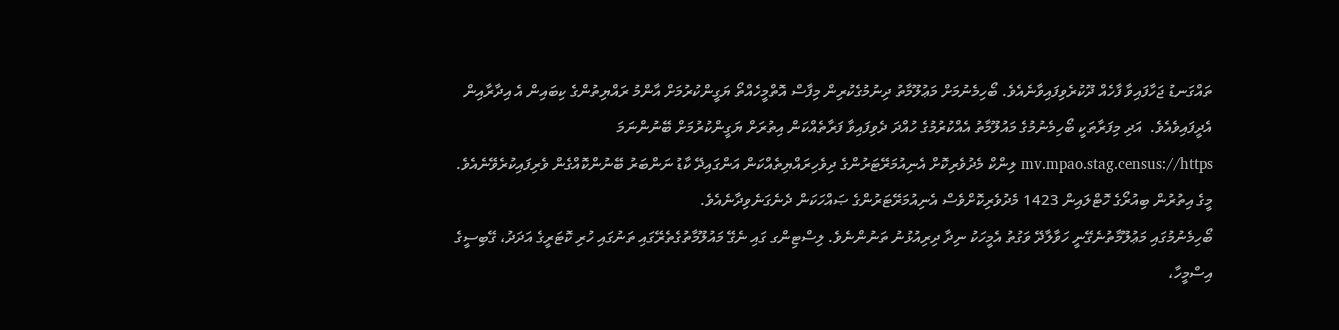ތައްގަނޑު ޖަހާފައިވާ ފާހެއް ދޫކުރެވިފައިވާނެއެވެ. ބޯހިމެނުމަށް މަޢުލޫމާތު ދިނުމުގެކުރިން މިފާސް އޮތްމީހެއްތޯ ޔަގީންކުރުމަށް އާންމު ރައްޔިތުންގެ ކިބައިން އެ އިދާރާއިން އެދީފައިވެއެވެ.  އަދި މިފަރާތަކީ ބޯހިމެނުމުގެ މައުލޫމާތު އެއްކުރުމުގެ ހުއްދަ ދެވިފައިވާ ފަރާތެއްކަން އިތުރަށް ޔަގީންކުރުމަށް ބޭނުންނަމަ mv.mpao.stag.census://https ލިންކް މެދުވެރިކޮށް އެނިއުމަރޭޓަރުންގެ ދިވެހިރައްޔިތެއްކަން އަންގައިދޭ ކާޑު ނަންބަރު ބޭނުންކޮއްގެން ވެރިފައިކުރެވޭނެއެވެ. މީގެ އިތުރުން ބިއުރޯގެ ހޮޓްލައިން 1423 މެދުވެރިކޮށްވެސް އެނިއުމަރޭޓަރުންގެ ޞައްހަކަން ދެނެގަނެވިދާނެއެވެ.
ބޯހިމެނުމުގައި މަޢުލޫމާތުނެގޭނީ ހަވާލާދޭ ވަގުތު އެމީހަކު ނިދާ ދިރިއުޅުނު ތަނުންނެވެ. ލިސްޓިންގ ގައި ނެގޭ މައުލޫމާތުގެތެރޭގައި ތަނުގައި ހުރި ކޮޓަރީގެ އަދަދު، ގޭބިސީގެ އިސްމީހާ،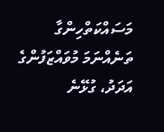މަސައްކަތްހިންގާ ތަނެއްނަމަ މުވައްޒަފުންގެ އަދަދު، ގުޅޭނެ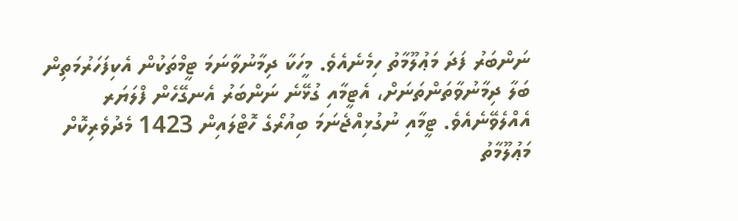ނަންބަރު ފަދަ މަޢުލޫމާތު ހިމެނެއެވެ. މީހަކާ ދިމާނުވާނަމަ ޓީމްތަކުން އެކިފަހަރުމަތިން ބަލާ ދިމާނުވާތަންތަނަށް، އެޓީމާއި ގުޅޭނެ ނަންބަރު އެނގޭހެން ފްލަޔަރ އެއްލެވޭނެއެވެ. ޓީމާއި ނުގުޅިއްޖެނަމަ ބިއުރޯގެ ހޮޓްލައިން 1423 މެދުވެރިކޮށް މަޢުލޫމާތު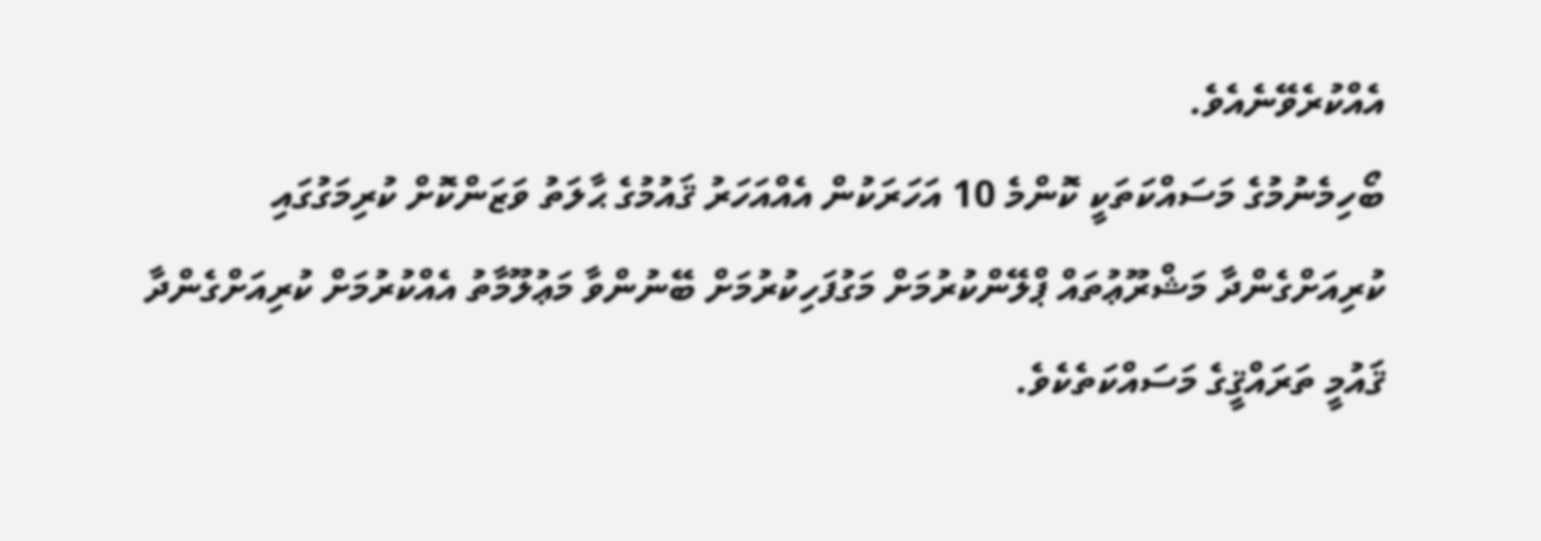އެއްކުރެވޭނެއެވެ.
ބޯހިމެނުމުގެ މަސައްކަތަކީ ކޮންމެ 10 އަހަރަކުން އެއްއަހަރު ޤައުމުގެ ޙާލަތު ވަޒަންކޮށް ކުރިމަގުގައި ކުރިއަށްގެންދާ މަޝްރޫޢުތައް ޕްލޭންކުރުމަށް މަގުފަހިކުރުމަށް ބޭނުންވާ މަޢުލޫމާތު އެއްކުރުމަށް ކުރިއަށްގެންދާ ޤައުމީ ތަރައްޤީގެ މަސައްކަތެކެވެ.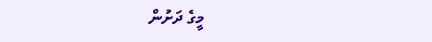މީގެ ދަށުން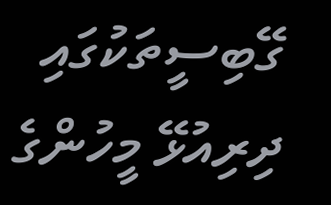ގޭބިސީތަކުގައި ދިރިއުޅޭ މީހުންގެ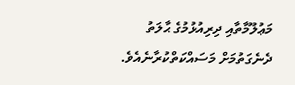މަޢުލޫމާތާއި ދިރިއުޅުމުގެ ޙާލަތު ދެނެގަތުމަށް މަސައްކަތްކުރާނެއެވެ.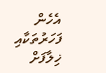އެހެން ފަހަރުތަކާއި ޚިލާފަށް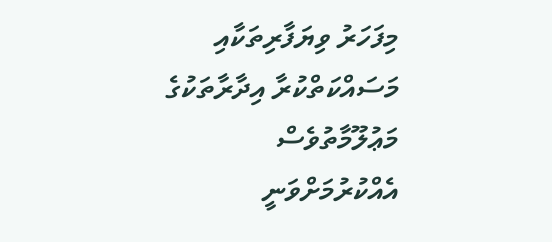މިފަހަރު ވިޔަފާރިތަކާއި މަސައްކަތްކުރާ އިދާރާތަކުގެ މަޢުލޫމާތުވެސް އެއްކުރުމަށްވަނީ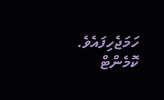ހަމަޖެހިފައެވެ.
ކޮމެންޓް